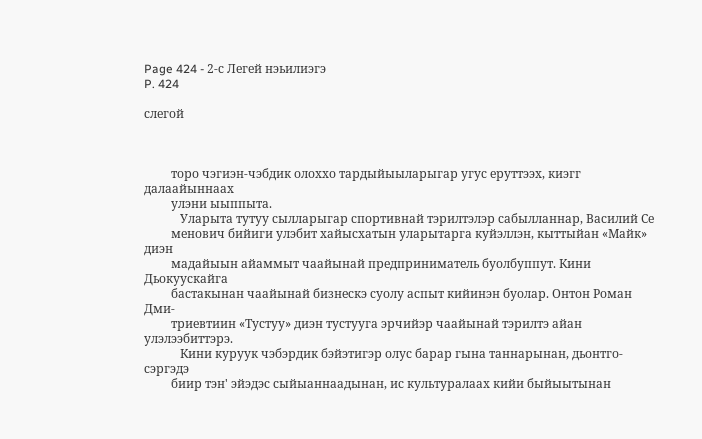Page 424 - 2-с Легей нэьилиэгэ
P. 424

слегой



         торо чэгиэн-чэбдик олоххо тардыйыыларыгар угус еруттээх, киэгг далаайыннаах
         улэни ыыппыта.
            Уларыта тутуу сылларыгар спортивнай тэрилтэлэр сабылланнар, Василий Се
         менович бийиги улэбит хайысхатын уларытарга куйэллэн, кыттыйан «Майк» диэн
         мадайыын айаммыт чаайынай предприниматель буолбуппут. Кини Дьокуускайга
         бастакынан чаайынай бизнескэ суолу аспыт кийинэн буолар. Онтон Роман Дми-
         триевтиин «Тустуу» диэн тустууга эрчийэр чаайынай тэрилтэ айан улэлээбиттэрэ.
            Кини куруук чэбэрдик бэйэтигэр олус барар гына таннарынан, дьонтго-сэргэдэ
         биир тэн' эйэдэс сыйыаннаадынан, ис культуралаах кийи быйыытынан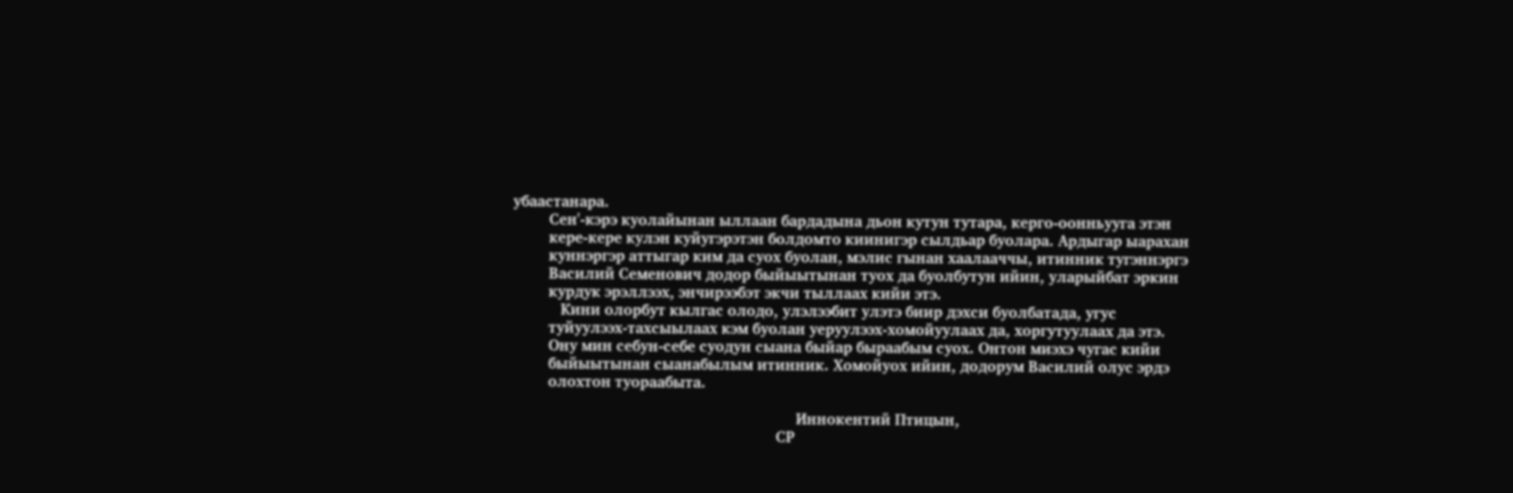убаастанара.
         Сен'-кэрэ куолайынан ыллаан бардадына дьон кутун тутара, керго-оонньууга этэн
         кере-кере кулэн куйугэрэтэн болдомто киинигэр сылдьар буолара. Ардыгар ыарахан
         куннэргэр аттыгар ким да суох буолан, мэлис гынан хаалааччы, итинник тугэннэргэ
         Василий Семенович додор быйыытынан туох да буолбутун ийин, уларыйбат эркин
         курдук эрэллээх, энчирээбэт экчи тыллаах кийи этэ.
            Кини олорбут кылгас олодо, улэлээбит улэтэ биир дэхси буолбатада, угус
         туйуулээх-тахсыылаах кэм буолан уеруулээх-хомойуулаах да, хоргутуулаах да этэ.
         Ону мин себун-себе суодун сыана быйар быраабым суох. Онтон миэхэ чугас кийи
         быйыытынан сыанабылым итинник. Хомойуох ийин, додорум Василий олус эрдэ
         олохтон туораабыта.

                                                                       Иннокентий Птицын,
                                                                  СР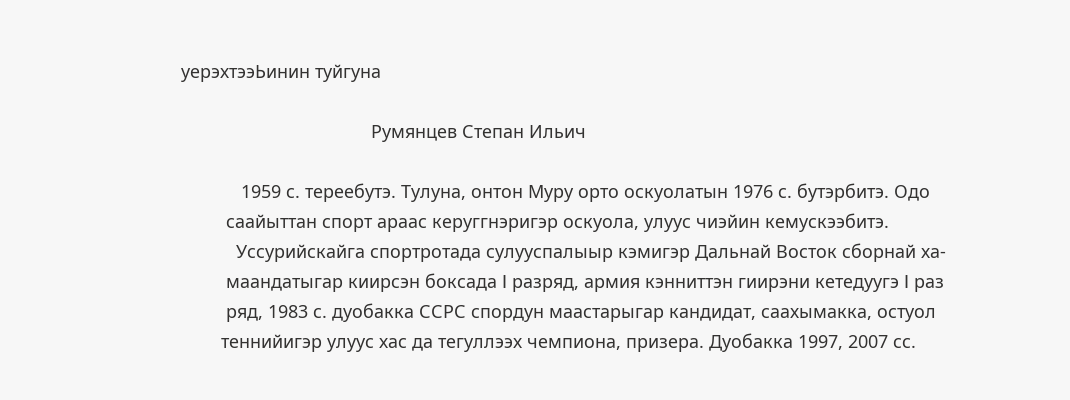уерэхтээЬинин туйгуна

                                      Румянцев Степан Ильич

            1959 с. тереебутэ. Тулуна, онтон Муру орто оскуолатын 1976 с. бутэрбитэ. Одо
         саайыттан спорт араас керуггнэригэр оскуола, улуус чиэйин кемускээбитэ.
           Уссурийскайга спортротада сулууспалыыр кэмигэр Дальнай Восток сборнай ха-
         маандатыгар киирсэн боксада I разряд, армия кэнниттэн гиирэни кетедуугэ I раз
         ряд, 1983 с. дуобакка ССРС спордун маастарыгар кандидат, саахымакка, остуол
        теннийигэр улуус хас да тегуллээх чемпиона, призера. Дуобакка 1997, 2007 сс.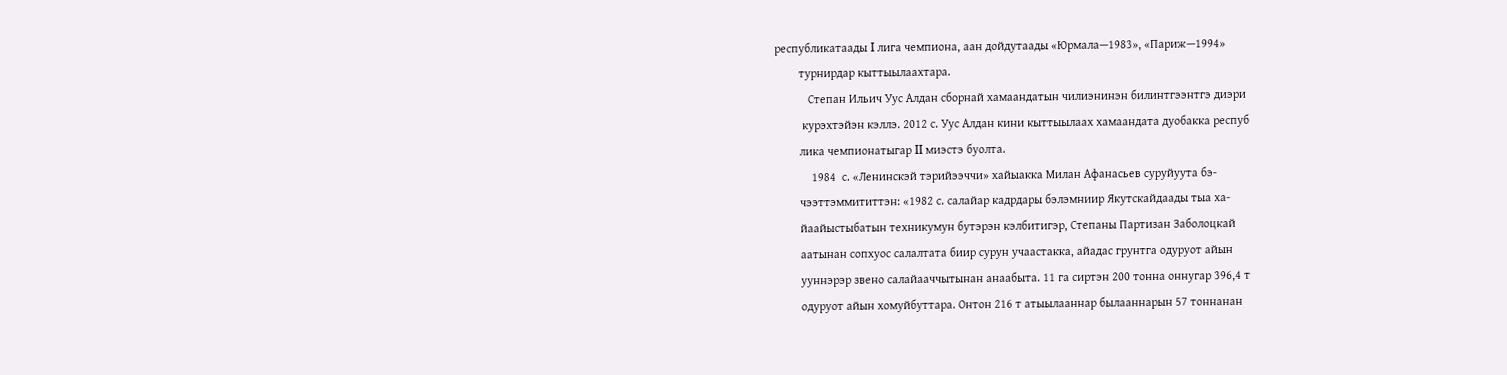республикатаады I лига чемпиона, аан дойдутаады «Юрмала—1983», «Париж—1994»
        турнирдар кыттыылаахтара.
           Степан Ильич Уус Алдан сборнай хамаандатын чилиэнинэн билинтгээнтгэ диэри
         курэхтэйэн кэллэ. 2012 с. Уус Алдан кини кыттыылаах хамаандата дуобакка респуб
        лика чемпионатыгар II миэстэ буолта.
            1984  с. «Ленинскэй тэрийээччи» хайыакка Милан Афанасьев суруйуута бэ-
        чээттэммититтэн: «1982 с. салайар кадрдары бэлэмниир Якутскайдаады тыа ха-
        йаайыстыбатын техникумун бутэрэн кэлбитигэр, Степаны Партизан Заболоцкай
        аатынан сопхуос салалтата биир сурун учаастакка, айадас грунтга одуруот айын
        ууннэрэр звено салайааччытынан анаабыта. 11 га сиртэн 200 тонна оннугар 396,4 т
        одуруот айын хомуйбуттара. Онтон 216 т атыылааннар былааннарын 57 тоннанан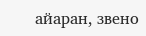айаран, звено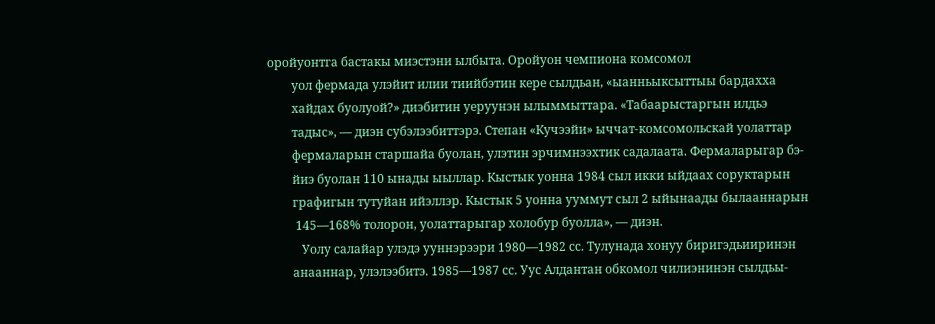оройуонтга бастакы миэстэни ылбыта. Оройуон чемпиона комсомол
        уол фермада улэйит илии тиийбэтин кере сылдьан, «ыанньыксыттыы бардахха
        хайдах буолуой?» диэбитин уеруунэн ылыммыттара. «Табаарыстаргын илдьэ
        тадыс», — диэн субэлээбиттэрэ. Степан «Кучээйи» ыччат-комсомольскай уолаттар
        фермаларын старшайа буолан, улэтин эрчимнээхтик садалаата. Фермаларыгар бэ-
        йиэ буолан 110 ынады ыыллар. Кыстык уонна 1984 сыл икки ыйдаах соруктарын
        графигын тутуйан ийэллэр. Кыстык 5 уонна ууммут сыл 2 ыйынаады былааннарын
         145—168% толорон, уолаттарыгар холобур буолла», — диэн.
           Уолу салайар улэдэ ууннэрээри 1980—1982 сс. Тулунада хонуу биригэдьииринэн
        анааннар, улэлээбитэ. 1985—1987 сс. Уус Алдантан обкомол чилиэнинэн сылдьы-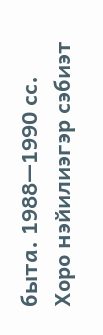быта. 1988—1990 сс. Хоро нэйилиэгэр сэбиэт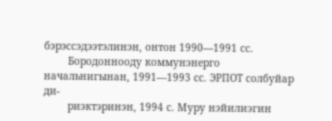бэрэссэдээтэлинэн, онтон 1990—1991 сс.
        Бородоннооду коммунэнерго начальнигынан, 1991—1993 сс. ЭРПОТ солбуйар ди-
        риэктэринэн, 1994 с. Муру нэйилиэгин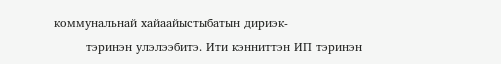коммунальнай хайаайыстыбатын дириэк-
        тэринэн улэлээбитэ. Ити кэнниттэн ИП тэринэн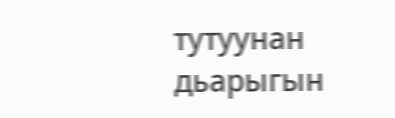тутуунан дьарыгын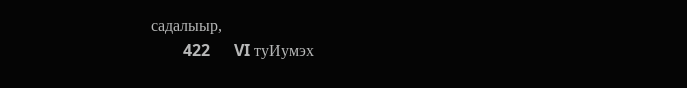садалыыр,
        422      VI туИумэх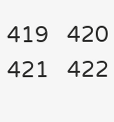419   420   421   422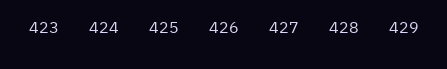423   424   425   426   427   428   429